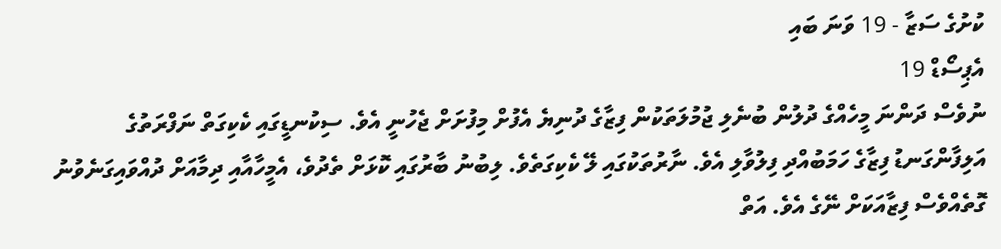ކުށުގެ ސަޒާ - 19 ވަނަ ބައި
އެޕިސޯޑް 19
ނުވެސް ދަންނަ މީހެއްގެ ދުލުން ބުނެލި ޖުމުލަތަކުން ފިޒާގެ ދުނިޔެ އެފުށް މިފުށަށް ޖެހުނީ އެވެ. ސިކުނޑީގައި ކެކިގަތް ނަފްރަތުގެ އަލިފާންގަނޑު ފިޒާގެ ހަމަބުއްދި ފިލުވާލި އެވެ. ނާރުތަކުގައި ލޭ ކެކިގަތެވެ. ލިބުނު ބާރުގައި ކޮޅަށް ތެދުވެ، އެމީހާއާއި ދިމާއަށް ދުއްވައިގަނެވުނު ގޮތެއްވެސް ފިޒާއަކަށް ނޭގެ އެވެ. އަތް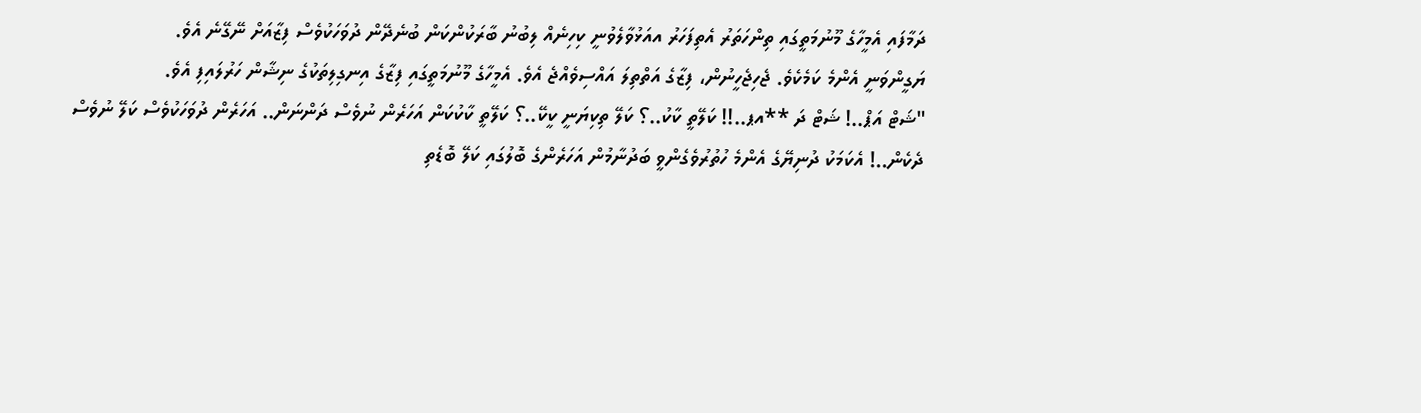ދަމާފައި އެމީހާގެ މޫނުމަތީގައި ތިންހަތަރު އެތިފަހަރު އއަޅުވާލެވުނީ ކިހިނެއް ލިބުނު ބާރަކުންކަން ބުނެދޭން ދުވަހަކުވެސް ފިޒާއަށް ނޭގޭނެ އެވެ.
ޔަގީންވަނީ އެންމެ ކަމެކެވެ. ޖެހިޖެހީނުން، ފިޒާގެ އަތްތިލަ އައްސިވެއްޖެ އެވެ. އެމީހާގެ މޫނުމަތީގައި ފިޒާގެ އިނގިލިތަކުގެ ނިޝާން ހަރުލައިފި އެވެ.
"ޝަޓް އަޕް..! ޝަޓް ދަ **އޕ..!! ކަލޭތީ ކާކު..؟ ކަލޭ ތިކިޔަނީ ކީކޭ..؟ ކަލޭތީ ކާކުކަން އަހަރެން ނުވެސް ދަންނަން.. އަހަރެން ދުވަހަކުވެސް ކަލޭ ނުވެސް ދެކެން..! އެކަމަކު ދުނިޔޭގެ އެންމެ ހުތުރުވެގެންވީ ބަދުނާމުން އަހަރެންގެ ބޮލުގައި ކަލޭ ބޮޑެތި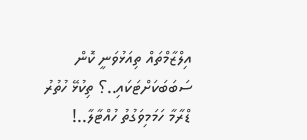އިލްޒާމްތައް ތިއަޅުވަނީ ކޮން ސަބަބަކަށްޓަކައި..؟ ތިކުޅޭ ހުތުރު ޑްރާމާ ހަމަމިވަގުތު ހުއްޓާލާ..!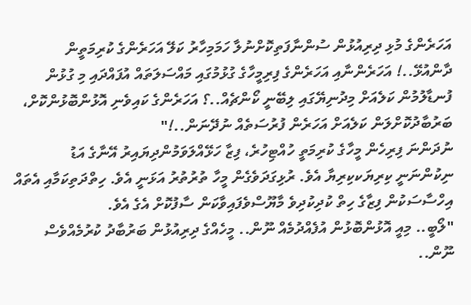އަހަރެންގެ މުޅި ދިރިއުޅުން ސުންނާފަތިކޮށްނުލާ ހަމަމިހާރު ކަލޭ އަހަރެންގެ ކުރިމަތީން ދާންއުޅޭ..! އަހަރެންނާއި އަހަރެންގެ ފިރިމީހާގެ ގުޅުމުގައި މައްސަލަތައް އުފައްދައި މި ގުޅުން ފުނޑާލުމުން ކަލެއަށް މިދުނިޔޭގައި ލިބޭނީ ކޯންޗެއް..؟ އަހަރެންގެ ކައިވެނި އޮޅުންބޮޅުންކޮށް، ބަރުބާދުކޮށްލަން ކަލެއަށް އަހަރެން ފުރުސަތެއް ނުދޭނަން..!"
ނުދަންނަ ފިރިހެން މީހާގެ ކުރިމަތީ ހުއްޓިހުރެ، ފިޒާ ހަޅޭއްލަވަމުންދިޔައިރު އޭނާގެ އަޑު ނިކުންނަނީ ކިރިޔަކކިރިޔާ އެވެ. ރުޅިގަދަވެގެން މީހާ ތުރުތުރު އަޅަނީ އެވެ. ހިތްދަތިކަމާއި އެތައް އިހްސާސަކުން ފިޒާގެ ހިތް ކުދިކުދިވެ މާޔޫސްވެފައިވާކަން ސާފުކޮށް އެގެ އެވެ.
"ލޯބީ.. މިއީ އޮޅުންބޮޅުން އުފެއްދުމެއް ނޫން.. މީހެއްގެ ދިރިއުޅުން ބަރުބާދު ކުރުމެއްވެސް ނޫން..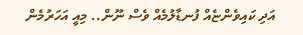އަދި ކައިވެންޏެއް ފުނޑާލުމެއް ވެސް ނޫން.. މިއީ އަހަރުމެން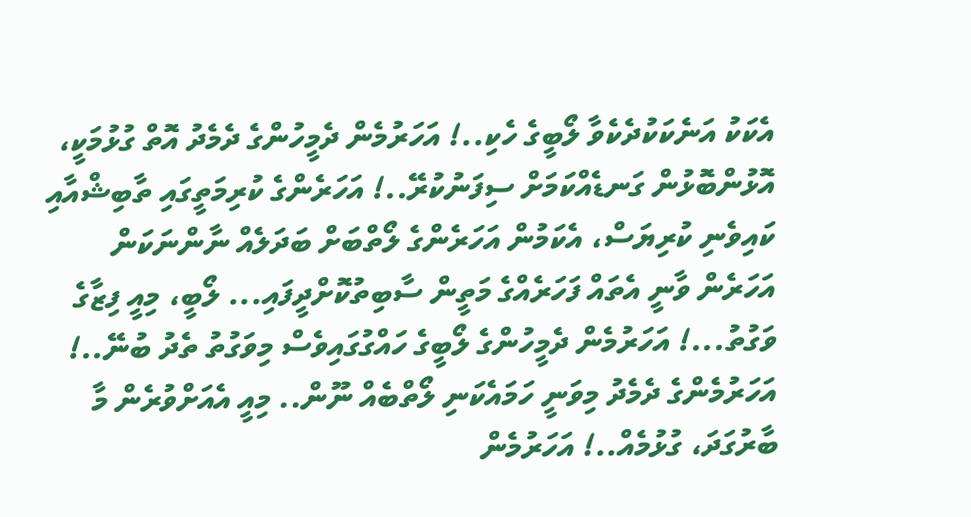އެކަކު އަނެކަކުދެކެވާ ލޯބީގެ ހެކި..! އަހަރުމެން ދެމީހުންގެ ދެމެދު އޮތް ގުޅުމަކީ، އޮޅުންބޮޅުން ގަނޑެއްކަމަށް ސިފަނުކުރޭ..! އަހަރެންގެ ކުރިމަތީގައި ތާބިޝްއާއި ކައިވެނި ކުރިޔަސް، އެކަމުން އަހަރެންގެ ލޯތްބަށް ބަދަލެއް ނާންނަކަން އަހަރެން ވާނީ އެތައް ފަހަރެއްގެ މަތީން ސާބިތުކޮށްދީފައި... ލޯބީ، މިއީ ފިޒާގެ ވަގުތު...! އަހަރުމެން ދެމީހުންގެ ލޯބީގެ ހައްގުގައިވެސް މިވަގުތު ތެދު ބުނޭ..! އަހަރުމެންގެ ދެމެދު މިވަނީ ހަމައެކަނި ލޯތްބެއް ނޫން.. މިއީ އެއަށްވުރެން މާ ބާރުގަދަ، ގުޅުމެއް..! އަހަރުމެން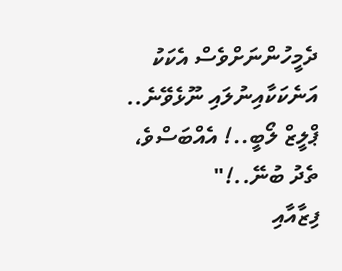ދެމީހުންނަށްވެސް އެކަކު އަނެކަކާއިނުލައި ނޫޅެވޭނެ.. ޕްލީޒް ލޯބީ..! އެއްބަސްވެ، ތެދު ބުނޭ..!"
ފިޒާއާއި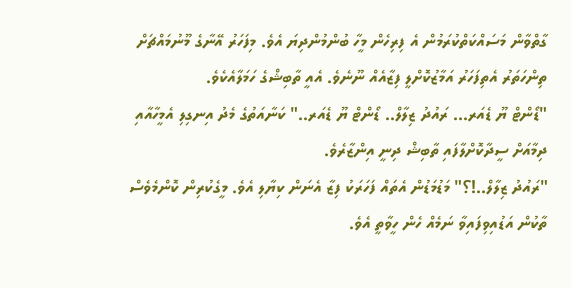ގާތްވާން މަސައްކަތްކުރަމުން އެ ފިރިހެން މީހާ ބުންމުންދިޔަ އެވެ. މިފަހަރު އޭނާގެ މޫނުމައްޗަށް ތިންހަތަރު އެތިފަހަރު އަމާޒުކޮށްލީ ފިޒާއެއް ނޫނެވެ. އެއީ ތާބިޝްގެ ހަމަލާއެކެވެ.
"ޑޯންޓް ޔޫ ޑެއަރ... ރައުދު ޒިލާލް.. ޑޯންޓް ޔޫ ޑެއަރ.." ކަނާއަތުގެ މެދު އިނގިލި އެމީހާއާއި ދިމާއަށް ސީދާކޮށްލާފައި ތާބިޝް ދިނީ އިންޒާރެވެ.
"ރައުދު ޒިލާލް..!؟" މަޑުމަޑުން އެތައް ފަހަރަކު ފިޒާ އެނަން ކިޔާލި އެވެ. މީގެކުރިން ކޮންމެވެސް ތާކުން އަޑުއިވިފައިވާ ނަމެއް ހެން ހީވާތީ އެވެ.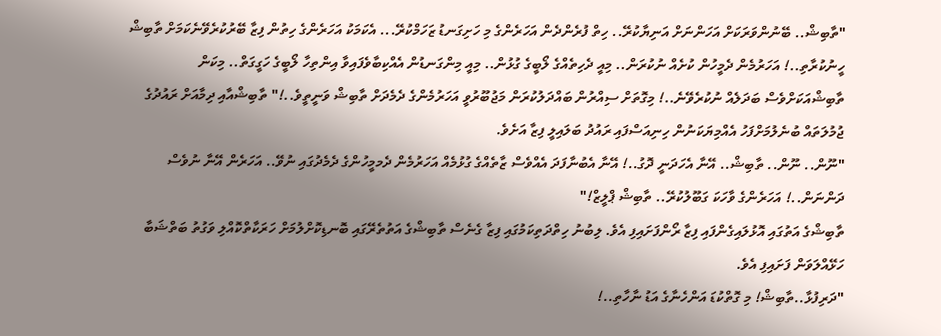"ތާބިޝް.. ބޭނުންވަރަކަށް އަހަންނަށް އަނިޔާކުރޭ.. ހިތް ފުރެންދެން އަހަރެންގެ މި ހަށިގަނޑު ޒަހަމްކުރޭ... އެކަމަކު އަހަރެންގެ ހިތުން ފިޒާ ބޭރުކުރެވޭނެކަމަށް ތާބިޝް ހީނުކުރާތި..! އަހަރުމެން ދެމީހުން ކުށެއް ނުކުރަން.. މިއީ ދެހިތެއްގެ ލޯބީގެ ގުޅުން.. މިއީ މިންގަނޑުން އެއްކިބާވެފައިވާ އިންތިހާ ލޯބީގެ ހަގީގަތް.. މިކަން ތާބިޝްއަކަށްވެސް ބަދަލެއް ނުކުރެވޭނެ..! މިގޮތަށް ސިއްރުން ބައްދަލުކުރަން މަޖުބޫރުވީ އަހަރުމެންގެ ދެމެދަށް ތާބިޝް ވަނީތީވެ..!" ތާބިޝްއާއި ދިމާއަށް ރައުދުގެ ޖުމުލަތައް ބުނެލުމަށްފަހު އެއްމިޔަކަނުން ހިނިއަސްފައި ރައުދު ބަލައިލީ ފިޒާ އަށެވެ.
"ނޫން.. ނޫން.. ތާބިޝް.. އޭނާ އެހަދަނީ ދޮގު..! އޭނާ އެބުނާފަދަ އެއްވެސް ޒާތެއްގެ ގުޅުމެއް އަހަރުމެން ދެމމީހުންގެ ދެމެދުގައި ނުވޭ.. އަހަރެން އޭނާ ނުވެސް ދަންނަން..! އަހަރެންގެ ވާހަކަ ގަބޫލުކުރޭ.. ތާބިޝް ޕްލީޒް!"
ތާބިޝްގެ އަތުގައި އޮޅުލައިގެންފައި ފިޒާ ރޯންފަށައިފި އެވެ. ލިބުނު ހިތްދަތިކަމުގައި ފިޒާ ގެނެސް ތާބިޝްގެ އަތުތެރޭގައި ބޮނޑިކޮށްލުމަށް ހަރަކާތްކޮއްލި ވަގުތު ބަތްޝަބާ ހަޅޭއްލަވަން ފަށައިފި އެވެ.
"ދަރިފުޅާ..ތާބިޝް! މި ގޮތްކުޑަ އަންހެނާގެ އަޑު ނާހާތި..!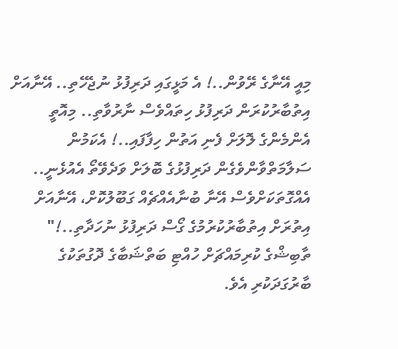މިއީ އޭނާގެ ރޭވުން..! އެ މަޅީގައި ދަރިފުޅު ނުޖެހޭތި.. އޭނާއަށް އިތުބާރުކުރަން ދަރިފުޅު ހިތައްވެސް ނާރުވާތި.. މިއޮތީ އެންމެންގެ ލޮލަށް ފެނި އަތުން ހިފާފައި..! އެކަމުން ސަލާމަތްވާންވެގެން ދަރިފުޅުގެ ބޮލަށް ވަދެވޭތޯ އެއުޅެނީ.. އެއްގޮތަކަށްވެސް އޭނާ ބުނާއެއްޗެއް ގަބޫލުކޮށް، އޭނާއަށް އިތުރަށް އިތުބާރުކުރުމުގެ ގޯސް ދަރިފުޅު ނުހަދާތި..!"
ތާބިޝްގެ ކުރިމައްޗަށް ހުއްޓި ބަތްޝަބާގެ ދޮގުތަކުގެ ބާރުގަދަކުރި އެވެ.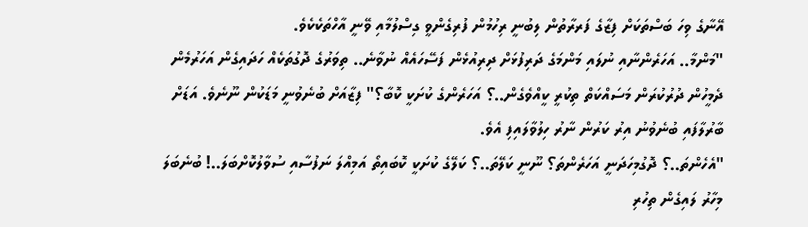އޭނާގެ ވިހަ ބަސްތަކަށް ފިޒާގެ ފަރރާތުން ލިބުނީ ރިހުމުން ފުރިގެންވީ ގިސްލުމާއި ވޭނީ އާހްތަކެކެވެ.
"މަންމާ.. އަހަރެންނާއި ނުލައި މަންމަގެ ދަރިފުޅަށް ދިރިއުޅެން ފަސޭހައެއް ނުވާނެ.. ތިވަރުގެ ދޮގުތަކެއް ހަދައިގެން އަހަރުމެން ދެމީހުން ދުރުކުރަން މަސައްކަތް ތިކުރީ ކީއްވެގެން..؟ އަހަރެންގެ ކުށަކީ ކޮބާ؟" ފިޒާއަށް ބުނެވުނީ މަޑަކުން ނޫނެވެ. އަޑަށް ބާރުލާފައި ބުނެވުނު އިރު ކަރުން ނާރު ހިލުވާލައިފި އެވެ.
"އެހެންތަ..؟ ދޮގުމިހަދަނީ އަހަރެންތަ؟ ނޫނީ ކަލޭތަ..؟ ކަލޭގެ ކުށަކީ ކޮބައިތޯ އަމިއްލަ ނަފުސާއި ސުވާލުކޮށްބަލަ..! ބުނެބަލަ މިހާރު ލައިގެން ތިހުރި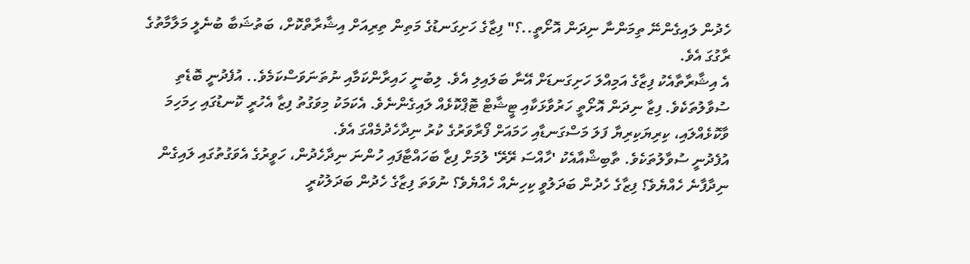ހެދުން ލައިގެންނޭ ތިމަންނާ ނިދަން އޮށޯތީ..؟" ފިޒާގެ ހަށިގަނޑުގެ މަތިން ތިރިއަށް އިޝާރާތްކޮށް، ބަތުޝަބާ ބުނެލީ މަލާމާތުގެ ރާގުގަ އެވެ.
އެ އިޝާރާތާއެކު ފިޒާގެ އަމިއްލަ ހަށިގަނޑަށް އޭނާ ބަލައިލި އެވެ. ލިބުނީ ހައިރާންކަމާއި ނުތަނަވަސްކަމެވެ.. އުފެދުނީ ބޮޑެތި ސުވާލުތަކެވެ. ފިޒާ ނިދަން އޮށޯތީ ހަރުވާޅަކާއި ޓީޝާޓް ޓޮޕްކޮޅެއް ލައިގެންނެވެ. އެކަމަކު މިވަގުތު ފިޒާ އެހުރީ ކޮނޑުގައި ހިމަހިމަ ވާކޮޅެއްލައި، ކިރިޔަކިރިޔާ ފަލަ މަސްގަނޑާއި ހަމައަށް ފޯރާވަރުގެ ކުރު ނިދާހެދުމެއްގަ އެވެ.
އުފެދުނީ ސުވާލުތަކެވެ. ތާބިޝްއާއެކު 'ހާއްސަ ރޭރޭ' ލުމަށް ފިޒާ ބަހައްޓާފައި ހުންނަ ނިދާހެދުން، ހަވީރުގެ އެވަގުތުގައި ލައިގެން ނިދާފާނެ ހެއްޔެވެ؟ ފިޒާގެ ހެދުން ބަދަލުވީ ކިހިނެއް ހެއްޔެވެ؟ ނުވަތަ ފިޒާގެ ހެދުން ބަދަލުކުރީ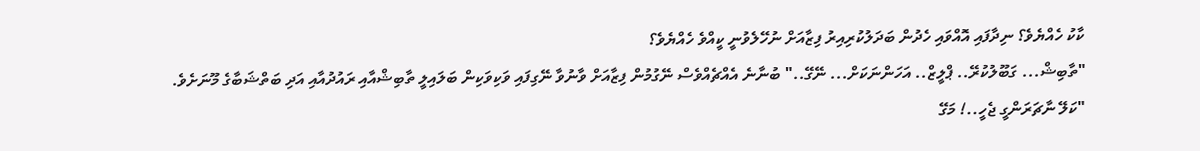ކާކު ހެއްޔެވެ؟ ނިދާފައި އޮއްވައި ހެދުން ބަދަލުކުރިއިރު ފިޒާއަށް ނުހޭލެވުނީ ކީއްވެ ހެއްޔެވެ؟
"ތާބިޝް... ގަބޫލުކުރޭ.. ޕްލީޒް.. އަހަންނަކަށް... ނޭގޭ.." ބުނާނެ އެއްޗެއްވެސް ނޭގުމުން ފިޒާއަށް ވާނުވާ ނޭގިފައި ވަކިވަކިން ބަލައިލީ ތާބިޝްއާއި ރައުދުއާއި އަދި ބަތްޝަބާގެ މޫނަށެވެ.
"ކަލޭ ނާޗަރަންގީ ޖެހީ..! މަގޭ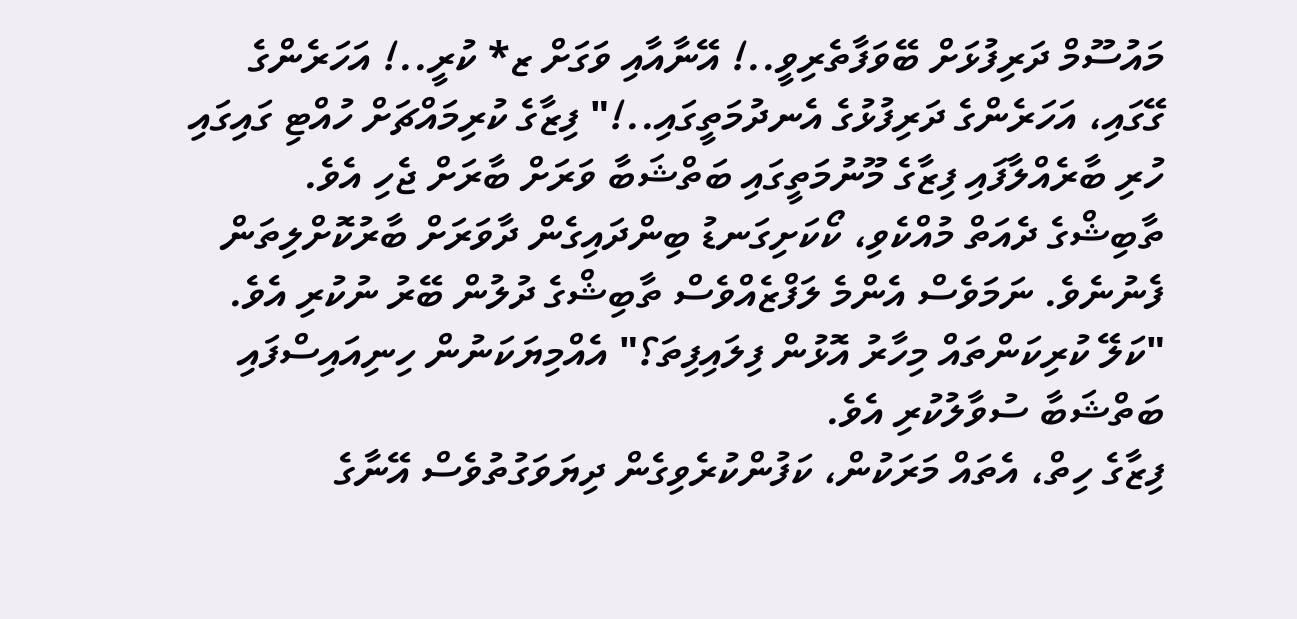މައުސޫމް ދަރިފުޅަށް ބޭވަފާތެރިވީ..! އޭނާއާއި ވަގަށް ޒ* ކުރީ..! އަހަރެންގެ ގޭގައި، އަހަރެންގެ ދަރިފުޅުގެ އެނދުމަތީގައި..!" ފިޒާގެ ކުރިމައްޗަށް ހުއްޓި ގައިގައި ހުރި ބާރެއްލާފައި ފިޒާގެ މޫނުމަތީގައި ބަތްޝަބާ ވަރަށް ބާރަށް ޖެހި އެވެ.
ތާބިޝްގެ ދެއަތް މުއްކެވި، ކޯކަށިގަނޑު ބިންދައިގެން ދާވަރަށް ބާރުކޮށްލިތަން ފެނުނެވެ. ނަމަވެސް އެންމެ ލަފްޒެއްވެސް ތާބިޝްގެ ދުލުން ބޭރު ނުކުރި އެވެ.
"ކަލޭ ކުރިކަންތައް މިހާރު އޮޅުން ފިލައިފިތަ؟" އެއްމިޔަކަނުން ހިނިއައިސްފައި ބަތްޝަބާ ސުވާލުކުރި އެވެ.
ފިޒާގެ ހިތް، އެތައް މަރަކުން، ކަފުންކުރެވިގެން ދިޔަވަގުތުވެސް އޭނާގެ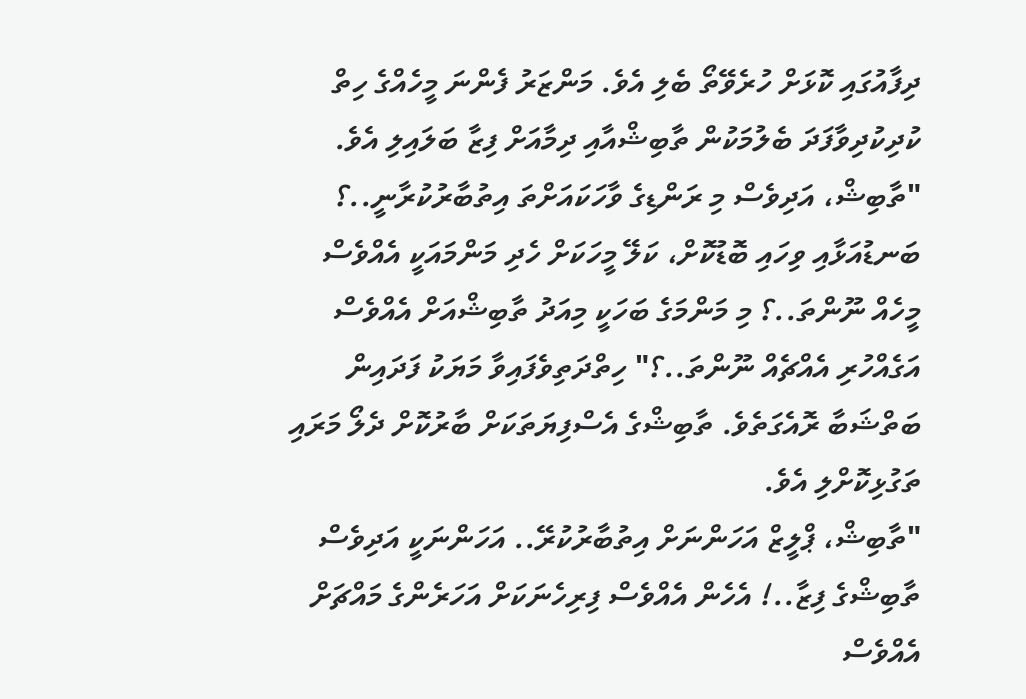ދިފާއުގައި ކޮޅަށް ހުރެވޭތޯ ބެލި އެވެ. މަންޒަރު ފެންނަ މީހެއްގެ ހިތް ކުދިކުދިވާފަދަ ބެލުމަކުން ތާބިޝްއާއި ދިމާއަށް ފިޒާ ބަލައިލި އެވެ.
"ތާބިޝް، އަދިވެސް މި ރަންޑިގެ ވާހަކައަށްތަ އިތުބާރުކުރާނީ..؟ ބަނޑުއަޅާއި ވިހައި ބޮޑުކޮށް، ކަލޭ މީހަކަށް ހެދި މަންމައަކީ އެއްވެސް މީހެއް ނޫންތަ..؟ މި މަންމަގެ ބަހަކީ މިއަދު ތާބިޝްއަށް އެއްވެސް އަގެއްހުރި އެއްޗެއް ނޫންތަ..؟" ހިތްދަތިވެފައިވާ މަޔަކު ފަދައިން ބަތްޝަބާ ރޮއެގަތެވެ. ތާބިޝްގެ އެސްފިޔަތަކަށް ބާރުކޮށް ދެލޯ މަރައި ތަގުޅިކޮށްލި އެވެ.
"ތާބިޝް، ޕްލީޒް އަހަންނަށް އިތުބާރުކުރޭ.. އަހަންނަކީ އަދިވެސް ތާބިޝްގެ ފިޒާ..! އެހެން އެއްވެސް ފިރިހެނަކަށް އަހަރެންގެ މައްޗަށް އެއްވެސް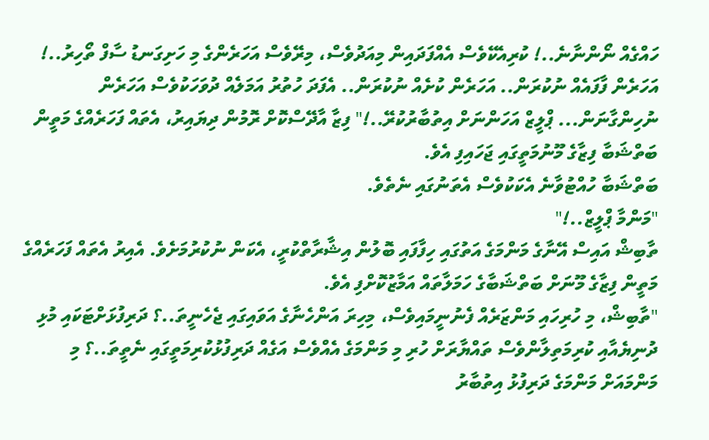ހައްގެއް ނޯންނާނެ..! ކުރިއެކޭވެސް އެއްފަދައިން މިއަދުވެސް، މިރޭވެސް އަހަރެންގެ މި ހަށިގަނޑު ސާފް ތޯހިރު..! އަހަރެން ފާފައެއް ނުކުރަން.. އަހަރެން ކުށެއް ނުކުރަން.. އެފަދަ ހުތުރު އަމަލެއް ދުވަހަކުވެސް އަހަރެން ނުހިންގާނަން... ޕްލީޒް އަހަންނަށް އިތުބާރުކުރޭ..!" ފިޒާ އާދޭސްކޮށް ރޮމުން ދިޔައިރު، އެތައް ފަހަރެއްގެ މަތީން ބަތްޝަބާ ފިޒާގެ މޫނުމަތީގައި ޖަހައިފި އެވެ.
ބަތްޝަބާ ހުއްޓުވާނެ އެކަކުވެސް އެތަނުގައި ނެތެވެ.
"މަންމާ ޕްލީޒް..!"
ތާބިޝް އައިސް އޭނާގެ މަންމަގެ އަތުގައި ހިފާފައި ބޮލުން އިޝާރާތްކުރީ، އެކަން ނުކުރުމަށެވެ. އެއިރު އެތައް ފަހަރެއްގެ މަތީން ފިޒާގެ މޫނަށް ބަތްޝަބާގެ ހަމަލާތައް އަމާޒުކޮށްފި އެވެ.
"ތާބިޝް، މި ހުރިހައި މަންޒަރެއް ފެނުނީމައިވެސް، މިހިރަ އަންހެނާގެ އަވައިގައި ޖެހެނީތަ..؟ ދަރިފުޅަށްޓަކައި މުޅި ދުނިޔެއާއި ކުރިމަތިލާންވެސް ތައްޔާރަށް ހުރި މި މަންމަގެ އެއްވެސް އަގެއް ދަރިފުޅުކުރިމަތީގައި ނެތީތަ..؟ މި މަންމައަށް މަންމަގެ ދަރިފުޅު އިތުބާރު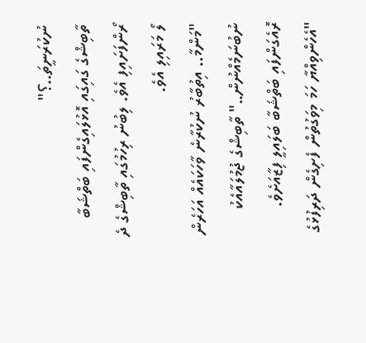ނުކުރަނީތަ..؟"
ތާބިޝްގެ ގައިގައި އޮޅުލައިގެންފައި ބަތްޝަބާ ރޯންފަށައިފި އެވެ. ލިބުނު ރިހުމުގައި ތާބިޝްގެ ދެ ލޯ މަރައިލި އެވެ.
"މަންމާ.. އިތުބާރު ނުކުރާނެ ވާހަކައެއް އަހަރެން ނުބުނަމެއްނުން.." ތާބިޝްގެ ޖުމުލައާއެކު ރޮއެގަންފައި ބަތްޝަބާ ބަލައިލީ ފިޒާއަށެވެ.
"އެހެންވިއްޔާ ހަމަ މިވަގުތުން ފެށިގެން ދަރިފުޅުގެ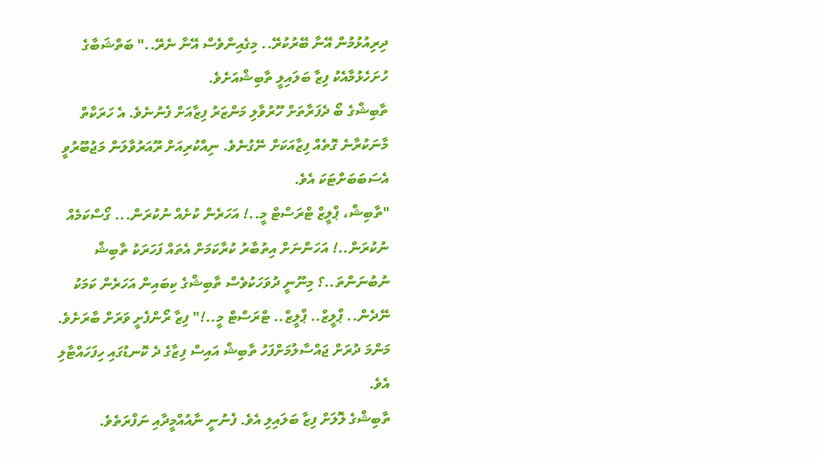ދިރިއުޅުމުން އޭނާ ބޭރުކުރޭ.. މިގެއިންވެސް އޭނާ ނެރޭ.." ބަތްޝަބާގެ ހުށަހެޅުމާއެކު ފިޒާ ބަލައިލީ ތާބިޝްއަށެވެ.
ތާބިޝްގެ ބޯ ދެފަރާތަށް ހޫރުވާލި މަންޒަރު ފިޒާއަށް ފެނުނެވެ. އެ ހަރަކާތް މާނަކުރާނެ ގޮތެއް ފިޒާއަކަށް ނޭގުނެވެ. ނިއްކުރިއަށް ރޫއަރުވާލަން މަޖުބޫރުވީ އެސަބަބަށްޓަކަ އެވެ.
"ތާބިޝް، ޕްލީޒް ޓްރަސްޓް މީ..! އަހަރެން ކުށެއް ނުކުރަން... ގޯސްކަމެއް ނުކުރަން..! އަހަންނަށް އިތުބާރު ކުރާކަމަށް އެތައް ފަހަރަކު ތާބިޝް ނުބުނަންތަ..؟ މިނޫނީ ދުވަހަކުވެސް ތާބިޝްގެ ކިބައިން އަހަރެން ކަމަކު ނޭދެން.. ޕްލީޒް.. ޕްލީޒް.. ޓްރަސްޓް މީ..!" ފިޒާ ރޯންފެށީ ވަރަށް ބާރަށެވެ.
މަންމަ ދުރަށް ޖައްސާލުމަށްފަހު ތާބިޝް އައިސް ފިޒާގެ ދެ ކޮނޑުގައި ހިފަހައްޓާލި އެވެ.
ތާބިޝްގެ ލޮލަށް ފިޒާ ބަލައިލި އެވެ. ފެނުނީ ނާއުއްމީދާއި ނަފްރަތެވެ.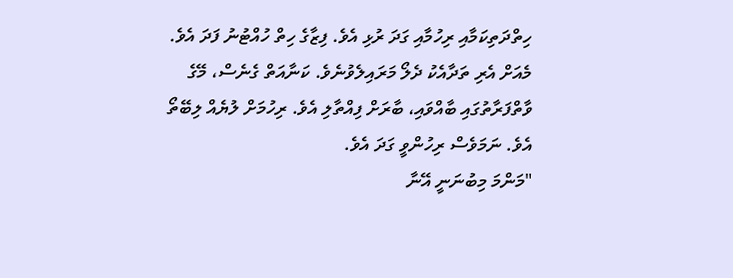ހިތްދަތިކަމާއި ރިހުމާއި ގަދަ ރުޅި އެވެ. ފިޒާގެ ހިތް ހުއްޓުނު ފަދަ އެވެ. މެއަށް އެރި ތަދާއެކު ދެލޯ މަރައިލެވުނެވެ. ކަނާއަތް ގެނެސް، މޭގެ ވާތްފަރާތުގައި ބާއްވައި، ބާރަށް ފިއްތާލި އެވެ. ރިހުމަށް ލުޔެއް ލިބޭތޯ އެވެ. ނަމަވެސް ރިހުންވީ ގަދަ އެވެ.
"މަންމަ މިބުނަނީ އޭނާ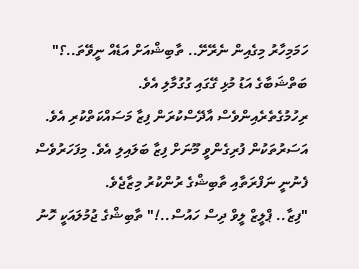ހަމަމިހާރު މިގެއިން ނެރޭށޭ.. ތާބިޝްއަށް އަޑެއް ނީވޭތަ..؟" ބަތްޝަބާގެ އަޑު މުޅި ގޭގައި ގުގުމާލި އެވެ.
ރިހުމުގެތެރެއިންވެސް އާދޭސްކުރަން ފިޒާ މަސައްކަތްކުރި އެވެ. އަސަރުތަކުން ފުރިގެންވީ މޫނަށް ފިޒާ ބަލައިލި އެވެ. މިފަހަރުވެސް ފެނުނީ ނަފްރަތާއި ތާބިޝްގެ ރުންކުރު މިޒާޖެވެ.
"ފިޒާ.. ޕްލީޒް ލީވް ދިސް ހައުސް..!" ތާބިޝްގެ ޖުމުލައަކީ ހޮނު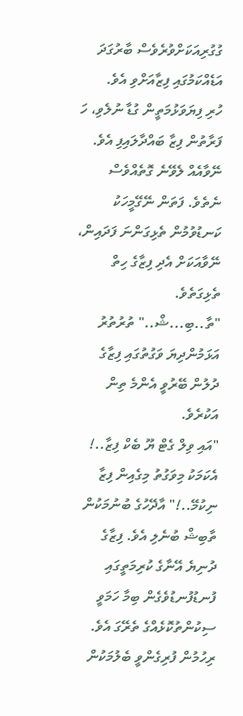ގުގުރިއަކަށްވުރެވެސް ބާރުގަދަ އަޑެއްކަމުގައި ފިޒާއަށްވި އެވެ.
ހުރި ފިޔަވަޅުމަތީން ގުޑާ ނުލެވި، ހަ ފަރާތުން ފިޒާ ބައްދާލައިފި އެވެ. ނޭވާއެއް ލެވޭނެ ގޮތެއްވެސް ނެތެވެ. ފަތަން ނޭގޭމީހަކު ކަނޑުވުމުން ތެޅިގަންނަ ފަދައިން، ނޭވާއަކަށް އެދި ފިޒާގެ ހިތް ތެޅިގަތެވެ.
"ތާ..ބި...ޝް.." ތުރުތުރު އަޅަމުންދިޔަ ވަގުތުގައި ފިޒާގެ ދުލުން ބޭރުވީ އެންމެ ތިން އަކުރެވެ.
"އައި ވިލް ގެޓް ޔޫ ބެކް ފިޒާ..! އެކަމަކު މިވަގުތު މިގެއިން ފިޒާ ނިކުމޭ..!" އާދޭހުގެ ބުނުމަކުން ތާބިޝް ބުނެލި އެވެ. ފިޒާގެ ދުނިޔެ އޭނާގެ ކުރިމަތީގައި ފުނޑުފުނޑުވެގެން ބިމާ ހަމަވީ ސިކުންތުކޮޅެއްގެ ތެރޭގަ އެވެ.
ރިހުމުން ފުރިގެންވީ ބެލުމަކުން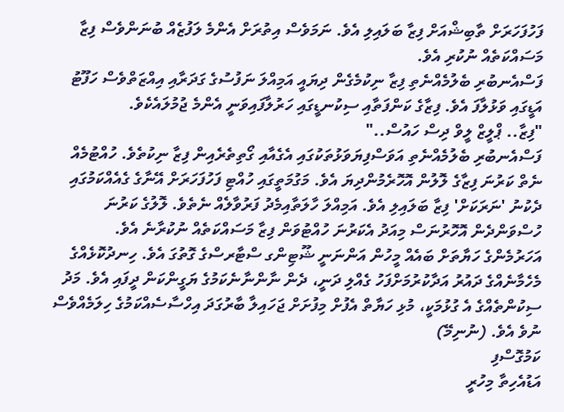ފަހުފަހަރަށް ތާބިޝްއަށް ފިޒާ ބަލައިލި އެވެ. ނަމަވެސް އިތުރަށް އެންމެ ލަފުޒެއް ބުނަންވެސް ފިޒާ މަސައްކަތެއް ނުކުރި އެވެ.
ފަސްއެނބުރި ބެލުމެއްނެތި ފިޒާ ނިކުމެގެން ދިޔައީ އަމިއްލަ ނަފުސުގެ ގަދަރާއި އިއްޒަތްވެސް ހަފޫޓު އަޑީގައި ވަޅުލާފަ އެވެ. ފިޒާގެ ކަންފަތާއި ސިކުނޑީގައި ހަރުލާފައިވަނީ އެންމެ ޖުމުލައެކެވެ.
"ފިޒާ.. ޕްލީޒް ލީވް ދިސް ހައުސް.."
ފަސްއެނބުރި ބެލުމެއްނެތި އަވަސްފިޔަވަޅުތަކުގައި އެގެއާއި ގޯތިތެރެއިން ފިޒާ ނިކުތެވެ. ހުއްޓުމެއް ނެތް ކަރުނަ ފިޒާގެ ލޮލުން އޮހޮރެމުންދިޔަ އެވެ. މަގުމަތީގައި ހުއްޓި ފަހުފަހަރަށް އޭނާގެ ގެއެއްކަމުގައި ދެކުނު 'ނަރަކަށް' ފިޒާ ބަލައިލި އެވެ. އަމިއްލަ ހާލަތާއިމެދު ފަރުވާލެއް ނެތެވެ. ލޮލުގެ ކަރުނަ ހުސްވަންދެން އޮހޮރުނަސް މިއަދު އެކަރުނަ ހުއްޓުވަން ފިޒާ މަސައްކަތެއް ނުކުރާނެ އެވެ.
އަހަރުމެންގެ ހަޔާތަށް ބައެއް މީހުން އަންނަނީ ޝޫޓިންގ ސްޓާރސްގެ ގޮތުގަ އެވެ. ހިނދުކޮޅެއްގެ މެހެމާނެއްގެ ދައުރު އަދާކުރުމަށްފަހު ގެއްލި ދަނީ، ދެން ނާންނާނެކަމުގެ ޔަގީންކަން ދީފައި އެވެ. މަދު ސިކުންތެއްގެ އެ ގުޅުމަކީ، މުޅި ހަޔާތް އެފުށް މިފުށަށް ޖަހައިލާ ބާރުގަދަ އިހްސާސެއްކަމުގެ ހިލަމެއްވެސް ނުވެ އެވެ. (ނުނިމޭ)
ކަމުގޮސްފި
އަޑުއެހިތާ މިހުރީ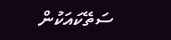ސަތޭކައަކުން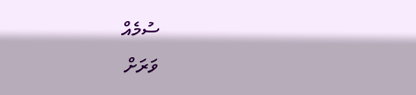ސުމެއް
ވަރަށް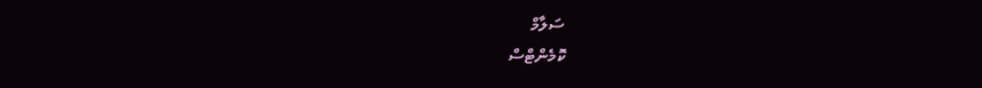ސަލާމް
ކޮމެންޓްސް